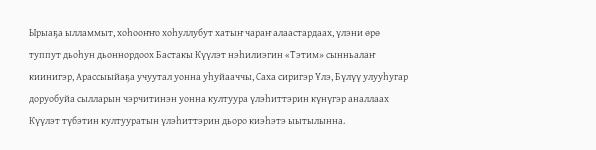Ырыаҕа ылламмыт, хоһооҥҥо хоһуллубут хатыҥ чараҥ алаастардаах, үлэни өрө туппут дьоһун дьоннордоох Бастакы Күүлэт нэһилиэгин «Тэтим» сынньалаҥ киинигэр, Арассыыйаҕа учуутал уонна уһуйааччы, Саха сиригэр Үлэ, Бүлүү улууһугар доруобуйа сылларын чэрчитинэн уонна култуура үлэһиттэрин күнүгэр аналлаах Күүлэт түбэтин култууратын үлэһиттэрин дьоро киэһэтэ ыытылынна.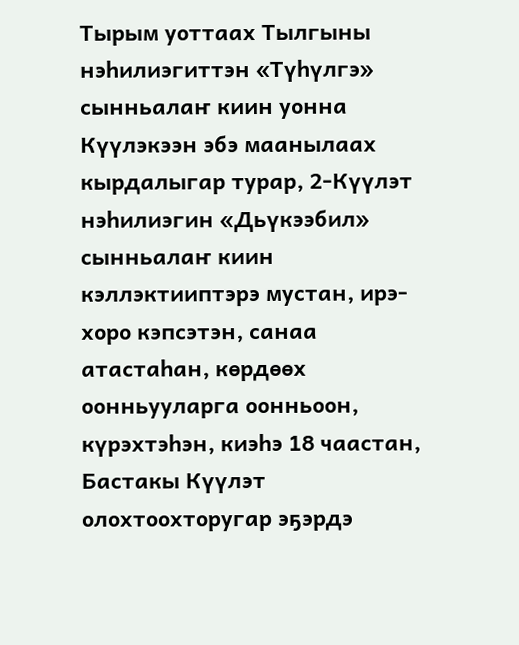Тырым уоттаах Тылгыны нэһилиэгиттэн «Түһүлгэ» сынньалаҥ киин уонна Күүлэкээн эбэ маанылаах кырдалыгар турар, 2-Күүлэт нэһилиэгин «Дьүкээбил» сынньалаҥ киин кэллэктииптэрэ мустан, ирэ-хоро кэпсэтэн, санаа атастаһан, көрдөөх оонньууларга оонньоон, күрэхтэһэн, киэһэ 18 чаастан, Бастакы Күүлэт олохтоохторугар эҕэрдэ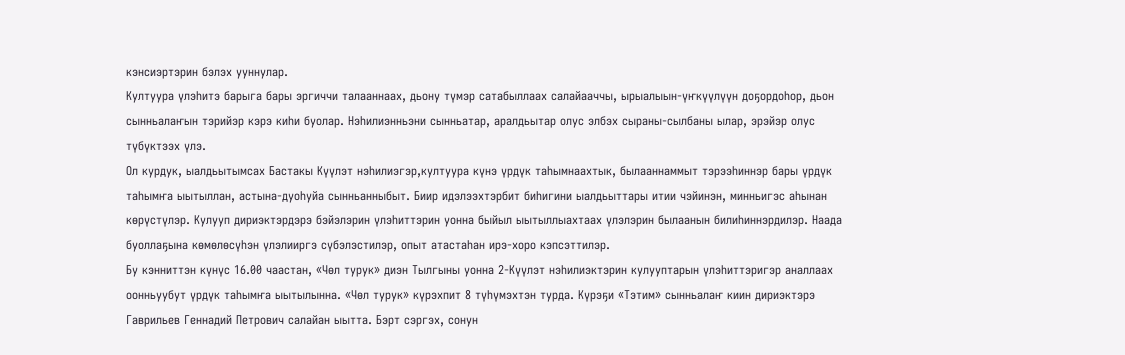кэнсиэртэрин бэлэх ууннулар.
Култуура үлэһитэ барыга бары эргиччи талааннаах, дьону түмэр сатабыллаах салайааччы, ырыалыын-үҥкүүлүүн доҕордоһор, дьон сынньалаҥын тэрийэр кэрэ киһи буолар. Нэһилиэнньэни сынньатар, аралдьытар олус элбэх сыраны-сылбаны ылар, эрэйэр олус түбүктээх үлэ.
Ол курдук, ыалдьытымсах Бастакы Күүлэт нэһилиэгэр,култуура күнэ үрдүк таһымнаахтык, былааннаммыт тэрээһиннэр бары үрдүк таһымҥа ыытыллан, астына-дуоһуйа сынньанныбыт. Биир идэлээхтэрбит биһигини ыалдьыттары итии чэйинэн, минньигэс аһынан көрүстүлэр. Кулууп дириэктэрдэрэ бэйэлэрин үлэһиттэрин уонна быйыл ыытыллыахтаах үлэлэрин былаанын билиһиннэрдилэр. Наада буоллаҕына көмөлөсүһэн үлэлииргэ сүбэлэстилэр, опыт атастаһан ирэ-хоро кэпсэттилэр.
Бу кэнниттэн күнүс 16.00 чаастан, «Чөл турук» диэн Тылгыны уонна 2-Күүлэт нэһилиэктэрин кулууптарын үлэһиттэригэр аналлаах оонньуубут үрдүк таһымҥа ыытылынна. «Чөл турук» күрэхпит 8 түһүмэхтэн турда. Күрэҕи «Тэтим» сынньалаҥ киин дириэктэрэ Гаврильев Геннадий Петрович салайан ыытта. Бэрт сэргэх, сонун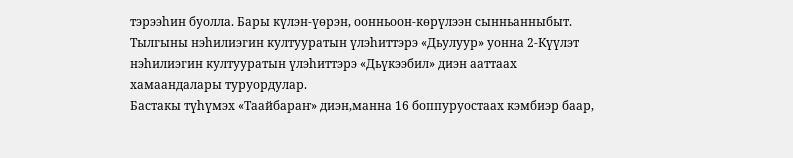тэрээһин буолла. Бары күлэн-үөрэн, оонньоон-көрүлээн сынньанныбыт.
Тылгыны нэһилиэгин култууратын үлэһиттэрэ «Дьулуур» уонна 2-Күүлэт нэһилиэгин култууратын үлэһиттэрэ «Дьүкээбил» диэн ааттаах хамаандалары туруордулар.
Бастакы түһүмэх «Таайбараҥ» диэн,манна 16 боппуруостаах кэмбиэр баар,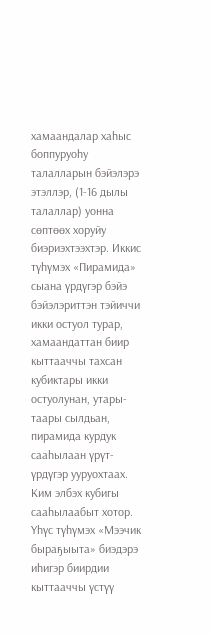хамаандалар хаһыс боппуруоһу талалларын бэйэлэрэ этэллэр, (1-16 дылы талаллар) уонна сөптөөх хоруйу биэриэхтээхтэр. Иккис түһүмэх «Пирамида» сыана үрдүгэр бэйэ бэйэлэриттэн тэйиччи икки остуол турар, хамаандаттан биир кыттааччы тахсан кубиктары икки остуолунан, утары-таары сылдьан, пирамида курдук сааһылаан үрүт-үрдүгэр ууруохтаах. Ким элбэх кубигы сааһылаабыт хотор. Үһүс түһүмэх «Мээчик быраҕыыта» биэдэрэ иһигэр биирдии кыттааччы үстүү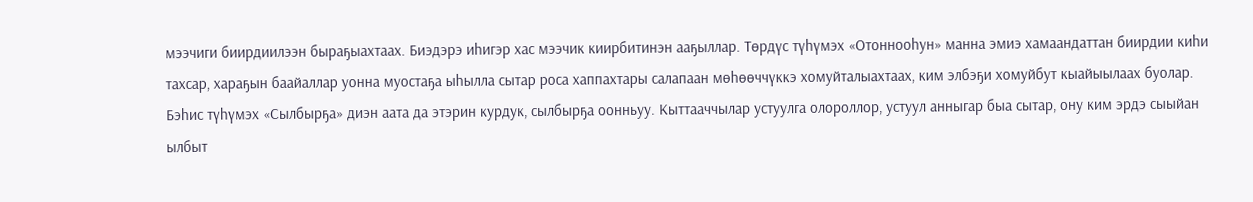мээчиги биирдиилээн быраҕыахтаах. Биэдэрэ иһигэр хас мээчик киирбитинэн ааҕыллар. Төрдүс түһүмэх «Отоннооһун» манна эмиэ хамаандаттан биирдии киһи тахсар, хараҕын баайаллар уонна муостаҕа ыһылла сытар роса хаппахтары салапаан мөһөөччүккэ хомуйталыахтаах, ким элбэҕи хомуйбут кыайыылаах буолар. Бэһис түһүмэх «Сылбырҕа» диэн аата да этэрин курдук, сылбырҕа оонньуу. Кыттааччылар устуулга олороллор, устуул анныгар быа сытар, ону ким эрдэ сыыйан ылбыт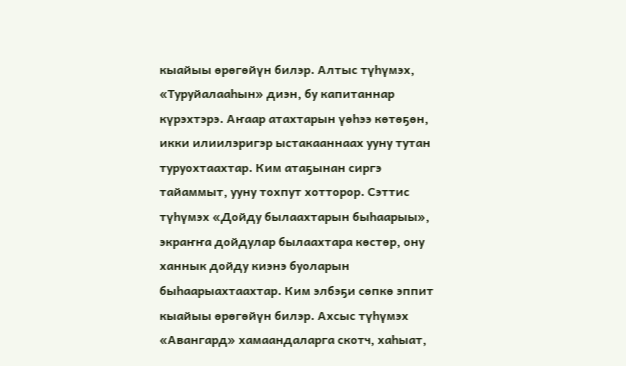кыайыы өрөгөйүн билэр. Алтыс түһүмэх, «Туруйалааһын» диэн, бу капитаннар күрэхтэрэ. Аҥаар атахтарын үөһээ көтөҕөн, икки илиилэригэр ыстакааннаах ууну тутан туруохтаахтар. Ким атаҕынан сиргэ тайаммыт, ууну тохпут хотторор. Сэттис түһүмэх «Дойду былаахтарын быһаарыы», экраҥҥа дойдулар былаахтара көстөр, ону ханнык дойду киэнэ буоларын быһаарыахтаахтар. Ким элбэҕи сөпкө эппит кыайыы өрөгөйүн билэр. Ахсыс түһүмэх «Авангард» хамаандаларга скотч, хаһыат,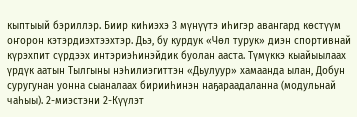кыптыый бэриллэр. Биир киһиэхэ 3 мүнүүтэ иһигэр авангард көстүүм оҥорон кэтэрдиэхтээхтэр. Дьэ, бу курдук «Чөл турук» диэн спортивнай күрэхпит сүрдээх интэриэһинэйдик буолан ааста. Түмүккэ кыайыылаах үрдүк аатын Тылгыны нэһилиэгиттэн «Дьулуур» хамаанда ылан, Добун суругунан уонна сыаналаах бирииһинэн наҕараадаланна (модульнай чаһыы). 2-миэстэни 2-Күүлэт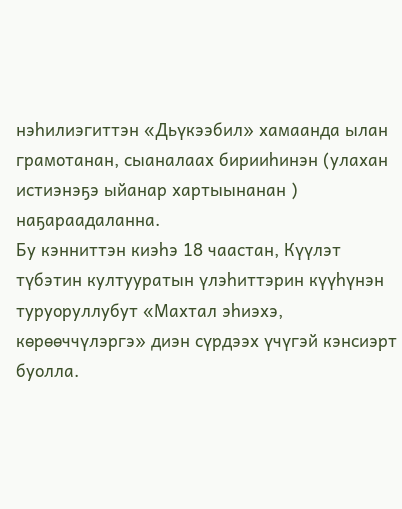нэһилиэгиттэн «Дьүкээбил» хамаанда ылан грамотанан, сыаналаах бирииһинэн (улахан истиэнэҕэ ыйанар хартыынанан ) наҕараадаланна.
Бу кэнниттэн киэһэ 18 чаастан, Күүлэт түбэтин култууратын үлэһиттэрин күүһүнэн туруоруллубут «Махтал эһиэхэ, көрөөччүлэргэ» диэн сүрдээх үчүгэй кэнсиэрт буолла.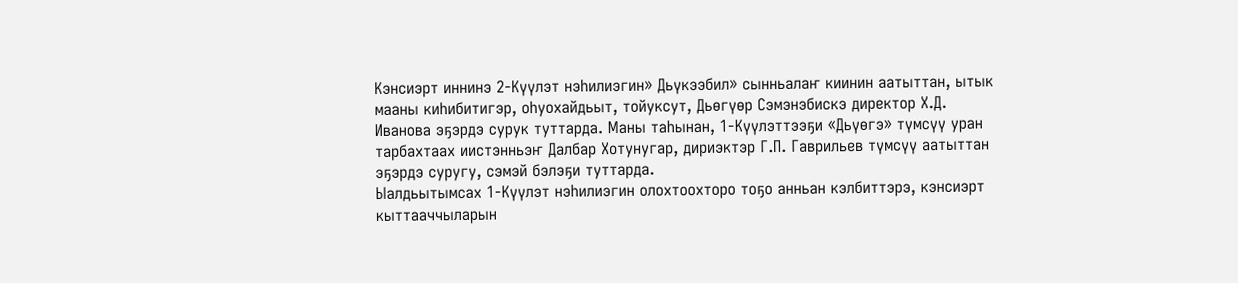Кэнсиэрт иннинэ 2-Күүлэт нэһилиэгин» Дьүкээбил» сынньалаҥ киинин аатыттан, ытык мааны киһибитигэр, оһуохайдьыт, тойуксут, Дьөгүөр Сэмэнэбискэ директор Х.Д. Иванова эҕэрдэ сурук туттарда. Маны таһынан, 1-Күүлэттээҕи «Дьүөгэ» түмсүү уран тарбахтаах иистэнньэҥ Далбар Хотунугар, дириэктэр Г.П. Гаврильев түмсүү аатыттан эҕэрдэ суругу, сэмэй бэлэҕи туттарда.
Ыалдьытымсах 1-Күүлэт нэһилиэгин олохтоохторо тоҕо анньан кэлбиттэрэ, кэнсиэрт кыттааччыларын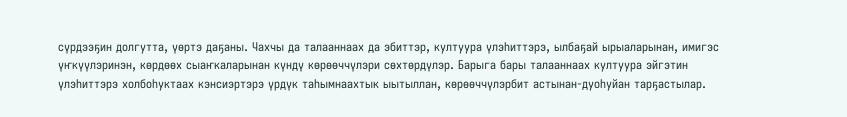сүрдээҕин долгутта, үөртэ даҕаны. Чахчы да талааннаах да эбиттэр, култуура үлэһиттэрэ, ылбаҕай ырыаларынан, имигэс үҥкүүлэринэн, көрдөөх сыаҥкаларынан күндү көрөөччүлэри сөхтөрдүлэр. Барыга бары талааннаах култуура эйгэтин үлэһиттэрэ холбоһуктаах кэнсиэртэрэ үрдүк таһымнаахтык ыытыллан, көрөөччүлэрбит астынан-дуоһуйан тарҕастылар.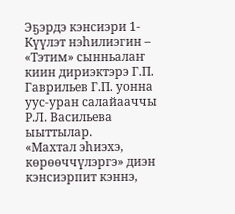Эҕэрдэ кэнсиэри 1-Күүлэт нэһилиэгин – «Тэтим» сынньалаҥ киин дириэктэрэ Г.П. Гаврильев Г.П. уонна уус-уран салайааччы Р.Л. Васильева ыыттылар.
«Махтал эһиэхэ, көрөөччүлэргэ» диэн кэнсиэрпит кэннэ,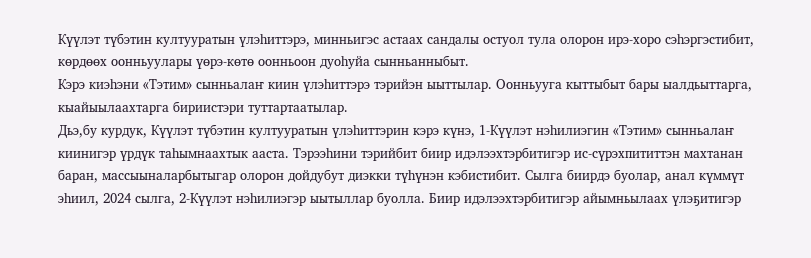Күүлэт түбэтин култууратын үлэһиттэрэ, минньигэс астаах сандалы остуол тула олорон ирэ-хоро сэһэргэстибит, көрдөөх оонньуулары үөрэ-көтө оонньоон дуоһуйа сынньанныбыт.
Кэрэ киэһэни «Тэтим» сынньалаҥ киин үлэһиттэрэ тэрийэн ыыттылар. Оонньууга кыттыбыт бары ыалдьыттарга, кыайыылаахтарга бириистэри туттартаатылар.
Дьэ,бу курдук, Күүлэт түбэтин култууратын үлэһиттэрин кэрэ күнэ, 1-Күүлэт нэһилиэгин «Тэтим» сынньалаҥ киинигэр үрдүк таһымнаахтык ааста. Тэрээһини тэрийбит биир идэлээхтэрбитигэр ис-сүрэхпититтэн махтанан баран, массыыналарбытыгар олорон дойдубут диэкки түһүнэн кэбистибит. Сылга биирдэ буолар, анал күммүт эһиил, 2024 сылга, 2-Күүлэт нэһилиэгэр ыытыллар буолла. Биир идэлээхтэрбитигэр айымньылаах үлэҕитигэр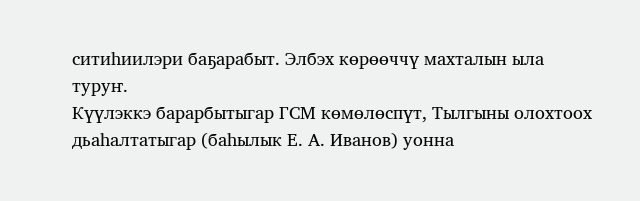ситиһиилэри баҕарабыт. Элбэх көрөөччү махталын ыла туруҥ.
Күүлэккэ барарбытыгар ГСМ көмөлөспүт, Тылгыны олохтоох дьаһалтатыгар (баһылык Е. А. Иванов) уонна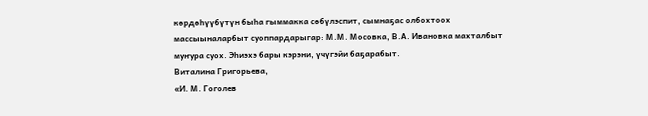көрдөһүүбүтүн быһа гыммакка сөбүлэспит, сымнаҕас олбохтоох массыыналарбыт суоппардарыгар: М.М. Мосовка, В.А. Ивановка махталбыт муҥура суох. Эһиэхэ бары кэрэни, үчүгэйи баҕарабыт.
Виталина Григорьева,
«И. М. Гоголев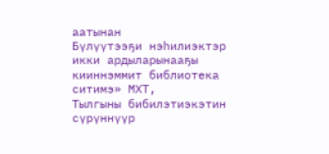аатынан
Бүлүүтээҕи нэһилиэктэр икки ардыларынааҕы кииннэммит библиотека ситимэ» МХТ,
Тылгыны бибилэтиэкэтин сүрүннүүр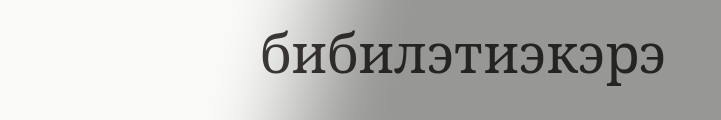бибилэтиэкэрэ